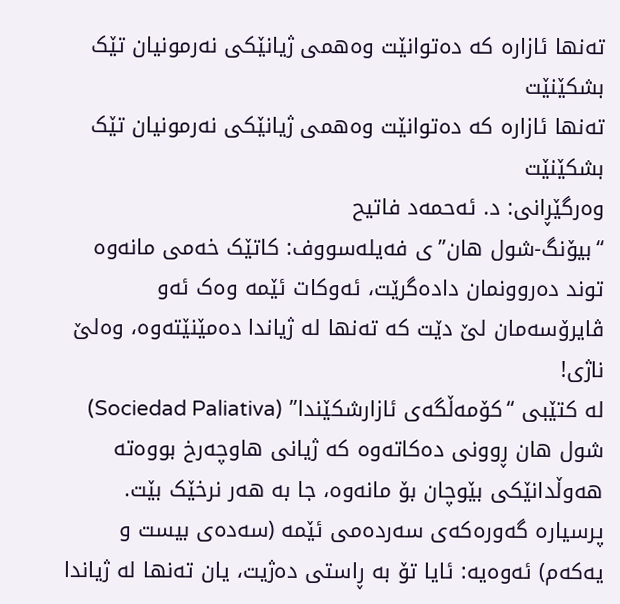تەنها ئازارە کە دەتوانێت وەهمی ژیانێکی نەرمونیان تێک بشکێنێت
تەنها ئازارە کە دەتوانێت وەهمی ژیانێکی نەرمونیان تێک بشکێنێت
وەرگێڕانی: د. ئەحمەد فاتیح
“بیۆنگ-شول هان”ی فەیلەسووف: کاتێک خەمی مانەوە توند دەروونمان دادەگرێت، ئەوکات ئێمە وەک ئەو ڤایرۆسەمان لێ دێت کە تەنها لە ژیاندا دەمێنێتەوە، وەلێ ناژی!
لە کتێبی “کۆمەڵگەی ئازارشکێندا” (Sociedad Paliativa) شول هان ڕوونی دەکاتەوە کە ژیانی هاوچەرخ بووەتە هەوڵدانێکی بێوچان بۆ مانەوە، جا بە هەر نرخێک بێت. پرسیارە گەورەکەی سەردەمی ئێمە (سەدەی بیست و یەکەم) ئەوەیە: ئایا تۆ بە ڕاستی دەژیت، یان تەنها له ژیاندا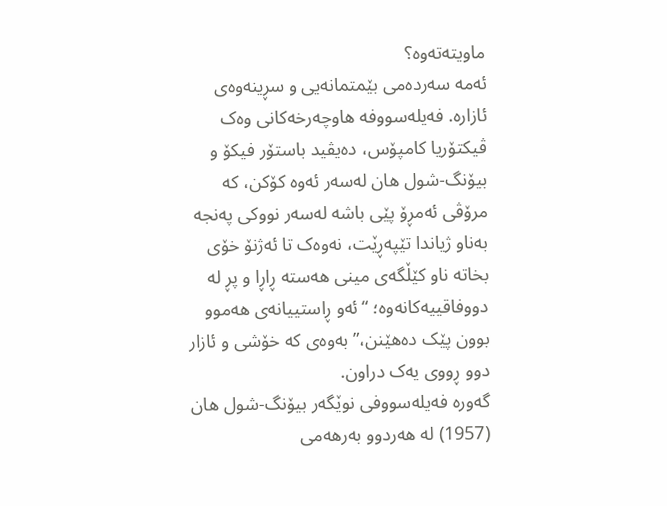ماویتەتەوە؟
ئەمە سەردەمی بێمتمانەیی و سڕینەوەی ئازارە. فەیلەسووفە هاوچەرخەکانی وەک ڤیکتۆریا کامپۆس، دەیڤید باستۆر فیکۆ و بیۆنگ-شول هان لەسەر ئەوە کۆکن، کە مرۆڤی ئەمڕۆ پێی باشە لەسەر نووکی پەنجە بەناو ژیاندا تێپەڕێت، نەوەک تا ئەژنۆ خۆی بخاتە ناو کێڵگەی مینی هەستە ڕاڕا و پڕ لە دووفاقییەکانەوە؛ “ئەو ڕاستییانەی هەموو بوون پێک دەهێنن،” بەوەی کە خۆشی و ئازار دوو ڕووی یەک دراون.
گەورە فەیلەسووفی نوێگەر بیۆنگ-شول هان (1957) لە هەردوو بەرهەمی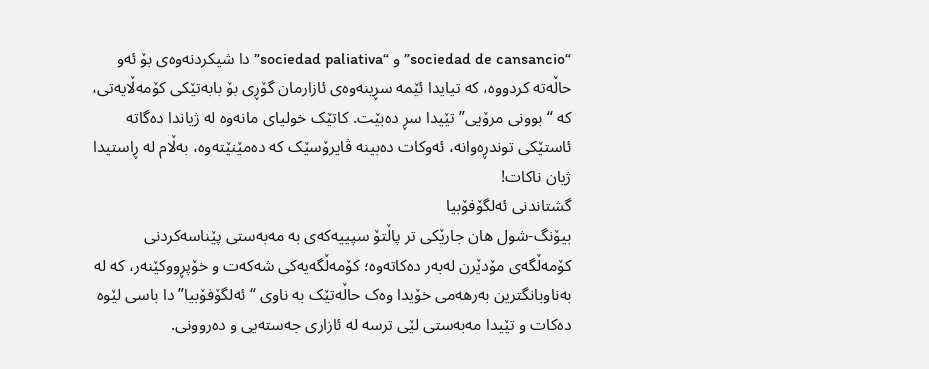“sociedad de cansancio” و “sociedad paliativa”دا شیکردنەوەی بۆ ئەو حاڵەتە کردووە، کە تیایدا ئێمە سڕینەوەی ئازارمان گۆڕی بۆ بابەتێکی کۆمەڵایەتی، کە “بوونی مرۆیی” تێیدا سڕ دەبێت. کاتێک خولیای مانەوە لە ژیاندا دەگاتە ئاستێکی توندڕەوانە، ئەوکات دەبینە ڤایرۆسێک کە دەمێنێتەوە، بەڵام لە ڕاستیدا ژیان ناکات!
گشتاندنی ئەلگۆفۆبیا
بیۆنگ-شول هان جارێکی تر پاڵتۆ سپییەکەی بە مەبەستی پێناسەکردنی کۆمەڵگەی مۆدێرن لەبەر دەکاتەوە؛ کۆمەڵگەیەکی شەکەت و خۆپڕووکێنەر، کە لە بەناوبانگترین بەرهەمی خۆیدا وەک حاڵەتێک بە ناوی “ئەلگۆفۆبیا”دا باسی لێوە دەکات و تێیدا مەبەستی لێی ترسە لە ئازاری جەستەیی و دەروونی.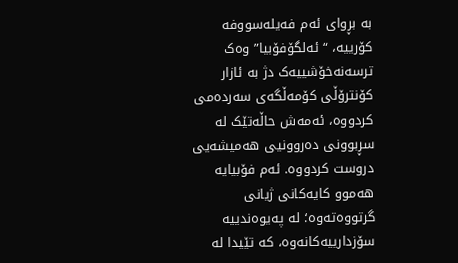بە بڕوای ئەم فەیلەسووفە کۆرییە، “ئەلگۆفۆبیا” وەک ترسەنەخۆشییەک دژ بە ئازار کۆنترۆڵی کۆمەڵگەی سەردەمی کردووە، ئەمەش حاڵەتێک لە سڕبوونی دەروونیی هەمیشەیی دروست کردووە. ئەم فۆبیایە هەموو کایەکانی ژیانی گرتووەتەوە؛ لە پەیوەندییە سۆزدارییەکانەوە، کە تێیدا لە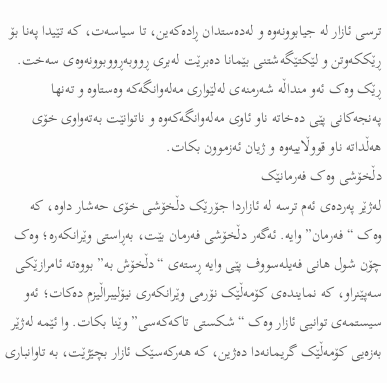ترسی ئازار لە جیابوونەوە و لەدەستدان ڕادەکەین، تا سیاسەت، کە تێیدا پەنا بۆ ڕێککەوتن و لێکتێگەشتنی بێمانا دەبرێت لەبری ڕووبەڕووبوونەوەی سەخت. ڕێک وەک ئەو منداڵە شەرمنەی لەلێواری مەلەوانگەکە وەستاوە و تەنها پەنجەکانی پێی دەخاتە ناو ئاوی مەلەوانگەکەوە و ناتوانێت بەتەواوی خۆی هەڵداتە ناو قووڵاییەوە و ژیان ئەزموون بکات.
دڵخۆشی وەک فەرمانێک
لەژێر پەردەی ئەم ترسە لە ئازاردا جۆرێک دڵخۆشی خۆی حەشار داوە، کە وەک “فەرمان” وایە. ئەگەر دڵخۆشی فەرمان بێت، بەڕاستی وێرانکەرە؛ وەک چۆن شول هانی فەیلەسووف پێی وایە ڕستەی “دڵخۆش بە” بووەتە ئامرازێکی سەپێنراو، کە نمایندەی کۆمەڵێک نۆرمی وێرانکەری نیۆلیبراڵیزم دەکات؛ ئەو سیستمەی توانیی ئازار وەک “شکستی تاکەکەسی” وێنا بکات. وا ئێمە لەژێر بەزەیی کۆمەڵێک گریمانەدا دەژین، کە هەرکەسێک ئازار بچێژێت، بە تاوانباری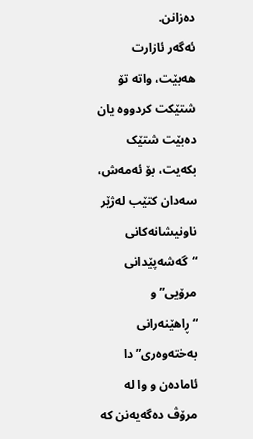دەزانن.
ئەگەر ئازارت هەبێت، واتە تۆ شتێکت کردووە یان دەبێت شتێک بکەیت، بۆ ئەمەش، سەدان کتێب لەژێر ناونیشانەکانی “گەشەپێدانی مرۆیی” و “ڕاهێنەرانی بەختەوەری”دا ئامادەن و وا لە مرۆڤ دەگەیەنن کە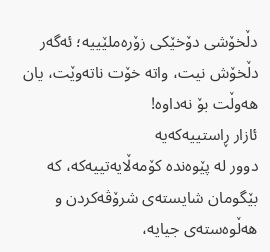دڵخۆشی دۆخێکی زۆرەملێییە؛ ئەگەر دڵخۆش نیت، واتە خۆت ناتەوێت، یان هەوڵت بۆ نەداوە!
ئازار ڕاستییەکەیە
دوور لە پێوەندە کۆمەڵایەتییەکە، کە بێگومان شایستەی شرۆڤەکردن و هەڵوەستەی جیایە،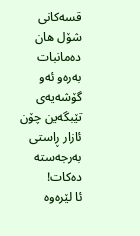قسەکانی شۆل هان دەمانبات بەرەو ئەو گۆشەیەی تێبگەین چۆن ئازار ڕاستی بەرجەستە دەکات!
ئا لێرەوە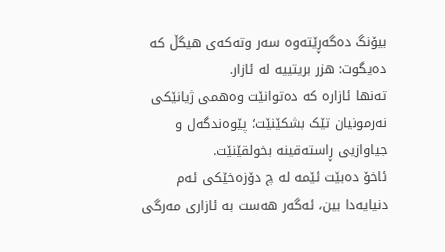بیۆنگ دەگەڕێتەوە سەر وتەکەی هیگڵ کە دەیگوت: هزر بریتییە لە ئازار.
تەنها ئازارە کە دەتوانێت وەهمی ژیانێکی نەرمونیان تێک بشکێنێت؛ پێوەندگەل و جیاوازیی ڕاستەقینە بخولقێنێت.
ئاخۆ دەبێت ئێمە لە چ دۆزەخێکی ئەم دنیایەدا بین، ئەگەر هەست بە ئازاری مەرگی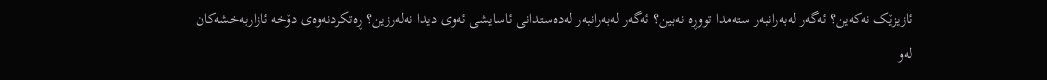ئازیزێک نەکەین؟ ئەگەر لەبەرانبەر ستەمدا تووڕە نەبین؟ ئەگەر لەبەرانبەر لەدەستدانی ئاسایشی ئەوی دیدا نەلەرزین؟ ڕەتکردنەوەی دۆخە ئازاربەخشەکان لەو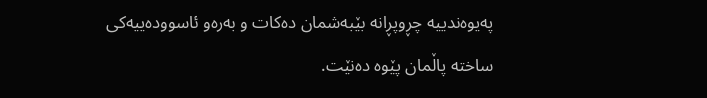پەیوەندییە چڕوپڕانە بێبەشمان دەکات و بەرەو ئاسوودەییەکی ساختە پاڵمان پێوە دەنێت.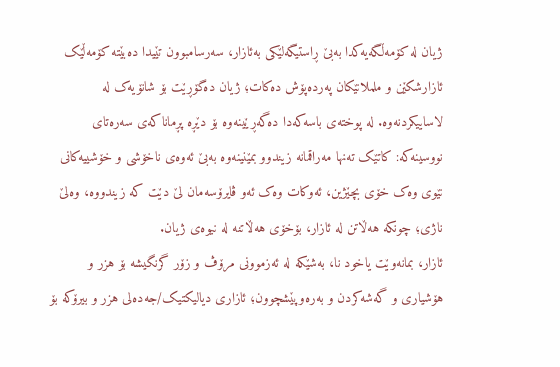ژیان لە کۆمەڵگەیەکدا بەبێ ڕاستیگەلێکی بەئازار، سەرسامبوون تێیدا دەبێتە کۆمەڵێک ئازارشکێن و ململانێکان پەردەپۆش دەکات؛ ژیان دەگۆڕێت بۆ شانۆیەک لە لاساییکردنەوە. لە پوختەی باسەکەدا دەگەڕێینەوە بۆ دێڕە پڕماناکەی سەرەتای نووسینەکە: کاتێک تەنها مەراقمانە زیندوو بمێنینەوە بەبێ ئەوەی ناخۆشی و خۆشییەکانی نێوی وەک خۆی بچێژین، ئەوکات وەک ئەو ڤایرۆسەمان لێ دێت کە زیندووە، وەلێ ناژی؛ چونکە هەڵاتن لە ئازار، بۆخۆی هەڵاتنە لە نیوەی ژیان.
ئازار، بمانەوێت یاخود نا، بەشێکە لە ئەزموونی مرۆڤ و زۆر گرنگیشە بۆ هزر و هۆشیاری و گەشەکردن و بەرەوپێشچوون؛ ئازاری دیالیکتیک/جەدەلی هزر و بیرۆکە بۆ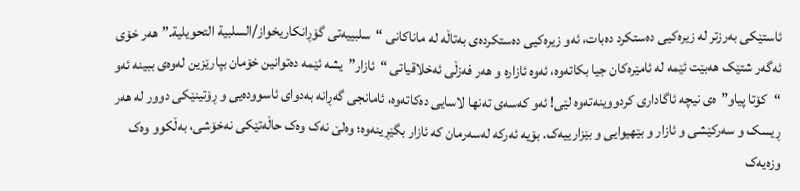ئاستێکی بەرزتر لە زیرەکیی دەستکرد دەبات، ئەو زیرەکیی دەستکردەی بەتاڵە لە ماناکانی “سلبییەتی گۆڕانکاریخواز/السلبية التحويلية.” هەر خۆی ئەگەر شتێک هەبێت ئێمە لە ئامێرەکان جیا بکاتەوە، ئەوە ئازارە و هەر فەزڵی ئەخلاقیاتی “ئازار”یشە ئێمە دەتوانین خۆمان بپارێزین لەوەی ببینە ئەو “کۆتا پیاو”ەی نیچە ئاگاداری کردووینەتەوە لێی! ئەو کەسەی تەنها لاسایی دەکاتەوە، ئامانجی گەڕانە بەدوای ئاسوودەیی و ڕۆتینێکی دوور لە هەر ڕیسک و سەرکێشی و ئازار و بێهیوایی و بێزارییەک. بۆیە ئەرکە لەسەرمان کە ئازار بگێڕینەوە؛ وەلێ نەک وەک حاڵەتێکی نەخۆشی، بەڵکوو وەک وزەیەک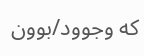کە وجوود/بوون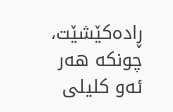ڕادەکێشێت، چونکە هەر ئەو کلیلی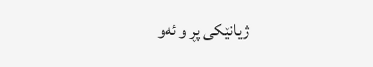ژیانێکی پڕ و ئەو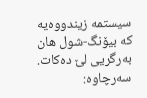سیستمە زیندووەیە کە بیۆنگ-شول هان بەرگریی لێ دەکات.
سەرچاوە: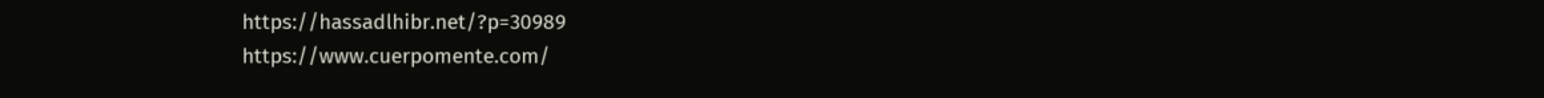https://hassadlhibr.net/?p=30989
https://www.cuerpomente.com/